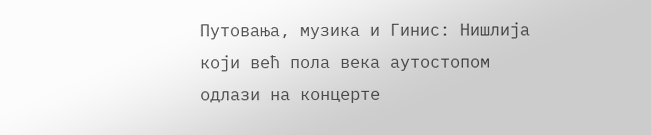Путовања, музика и Гинис: Нишлија који већ пола века аутостопом одлази на концерте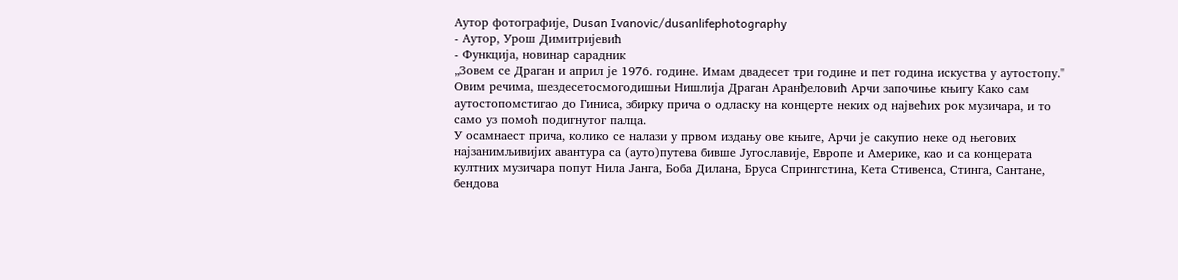Аутор фотографије, Dusan Ivanovic/dusanlifephotography
- Аутор, Урош Димитријевић
- Функција, новинар сарадник
„Зовем се Драган и април је 1976. године. Имам двадесет три године и пет година искуства у аутостопу."
Овим речима, шездесетосмогодишњи Нишлија Драган Аранђеловић Арчи започиње књигу Како сам аутостопомстигао до Гиниса, збирку прича о одласку на концерте неких од највећих рок музичара, и то само уз помоћ подигнутог палца.
У осамнаест прича, колико се налази у првом издању ове књиге, Арчи је сакупио неке од његових најзанимљивијих авантура са (ауто)путева бивше Југославије, Европе и Америке, као и са концерата култних музичара попут Нила Јанга, Боба Дилана, Бруса Спрингстина, Кета Стивенса, Стинга, Сантане, бендова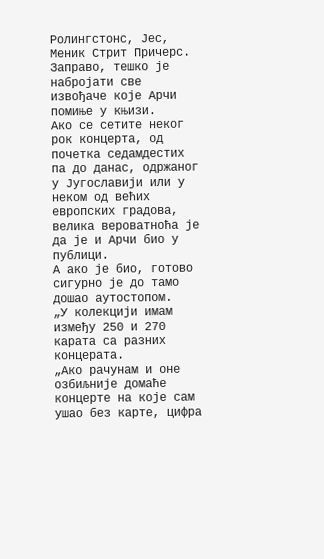Ролингстонс, Јес, Меник Стрит Причерс.
Заправо, тешко је набројати све извођаче које Арчи помиње у књизи.
Ако се сетите неког рок концерта, од почетка седамдестих па до данас, одржаног у Југославији или у неком од већих европских градова, велика вероватноћа је да је и Арчи био у публици.
А ако је био, готово сигурно је до тамо дошао аутостопом.
„У колекцији имам између 250 и 270 карата са разних концерата.
„Ако рачунам и оне озбиљније домаће концерте на које сам ушао без карте, цифра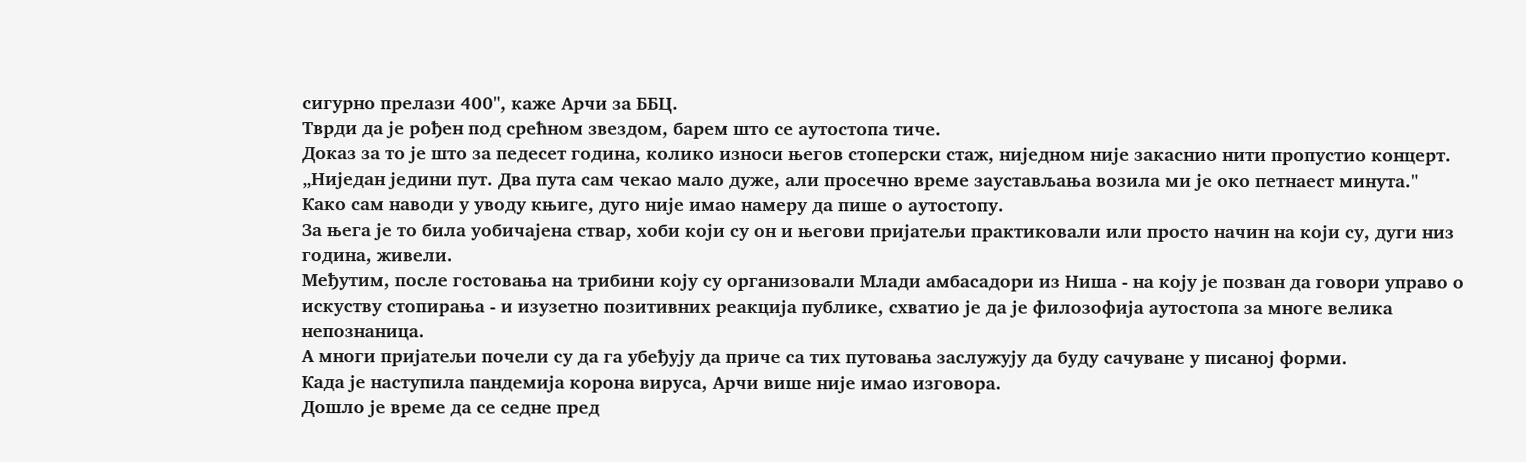сигурно прелази 400", каже Арчи за ББЦ.
Тврди да је рођен под срећном звездом, барем што се аутостопа тиче.
Доказ за то је што за педесет година, колико износи његов стоперски стаж, ниједном није закаснио нити пропустио концерт.
„Ниједан једини пут. Два пута сам чекао мало дуже, али просечно време заустављања возила ми је око петнаест минута."
Како сам наводи у уводу књиге, дуго није имао намеру да пише о аутостопу.
За њега је то била уобичајена ствар, хоби који су он и његови пријатељи практиковали или просто начин на који су, дуги низ година, живели.
Међутим, после гостовања на трибини коју су организовали Млади амбасадори из Ниша - на коју је позван да говори управо о искуству стопирања - и изузетно позитивних реакција публике, схватио је да је филозофија аутостопа за многе велика непознаница.
А многи пријатељи почели су да га убеђују да приче са тих путовања заслужују да буду сачуване у писаној форми.
Када је наступила пандемија корона вируса, Арчи више није имао изговора.
Дошло је време да се седне пред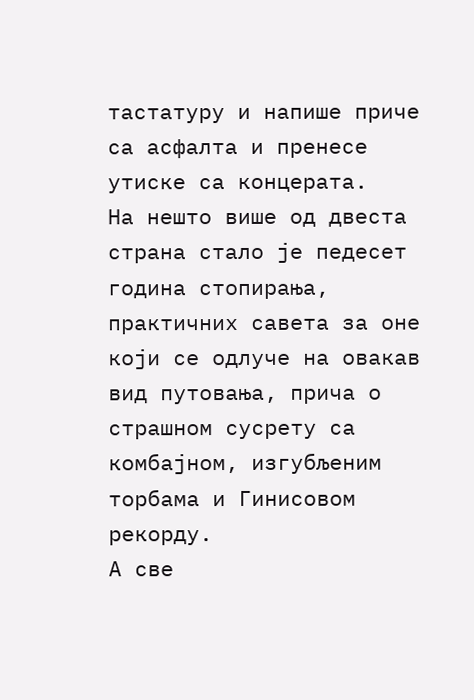тастатуру и напише приче са асфалта и пренесе утиске са концерата.
На нешто више од двеста страна стало је педесет година стопирања, практичних савета за оне који се одлуче на овакав вид путовања, прича о страшном сусрету са комбајном, изгубљеним торбама и Гинисовом рекорду.
А све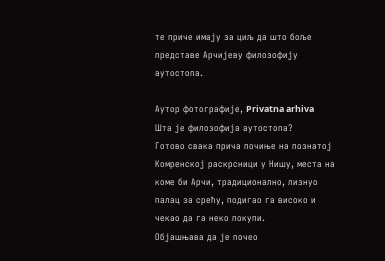те приче имају за циљ да што боље представе Арчијеву филозофију аутостопа.

Аутор фотографије, Privatna arhiva
Шта је филозофија аутостопа?
Готово свака прича почиње на познатој Комренској раскрсници у Нишу, места на коме би Арчи, традиционално, лизнуо палац за срећу, подигао га високо и чекао да га неко покупи.
Објашњава да је почео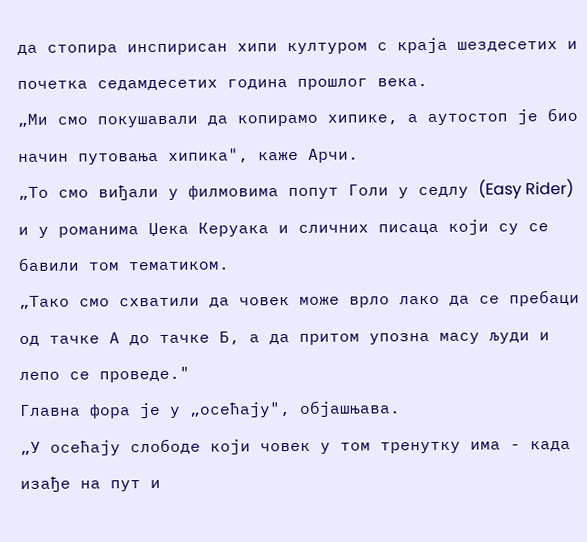да стопира инспирисан хипи културом с краја шездесетих и почетка седамдесетих година прошлог века.
„Ми смо покушавали да копирамо хипике, а аутостоп је био начин путовања хипика", каже Арчи.
„То смо виђали у филмовима попут Голи у седлу (Easy Rider) и у романима Џека Керуака и сличних писаца који су се бавили том тематиком.
„Тако смо схватили да човек може врло лако да се пребаци од тачке А до тачке Б, а да притом упозна масу људи и лепо се проведе."
Главна фора је у „осећају", објашњава.
„У осећају слободе који човек у том тренутку има - када изађе на пут и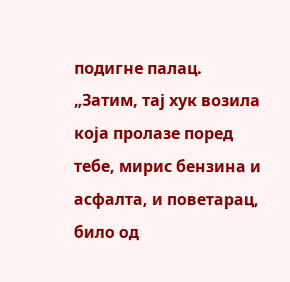подигне палац.
„Затим, тај хук возила која пролазе поред тебе, мирис бензина и асфалта, и поветарац, било од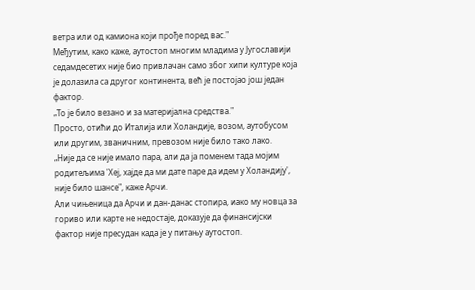ветра или од камиона који прође поред вас."
Међутим, како каже, аутостоп многим младима у Југославији седамдесетих није био привлачан само због хипи културе која је долазила са другог континента, већ је постојао још један фактор.
„То је било везано и за материјална средства."
Просто, отићи до Италија или Холандије, возом, аутобусом или другим, званичним, превозом није било тако лако.
„Није да се није имало пара, али да ја поменем тада мојим родитељима 'Хеј, хајде да ми дате паре да идем у Холандију', није било шансе", каже Арчи.
Али чињеница да Арчи и дан-данас стопира, иако му новца за гориво или карте не недостаје, доказује да финансијски фактор није пресудан када је у питању аутостоп.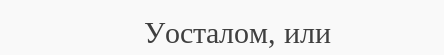Уосталом, или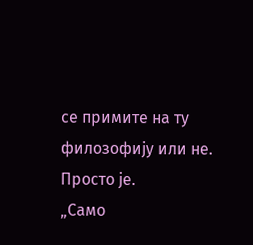се примите на ту филозофију или не.
Просто је.
„Само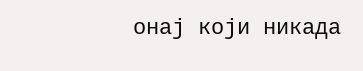онај који никада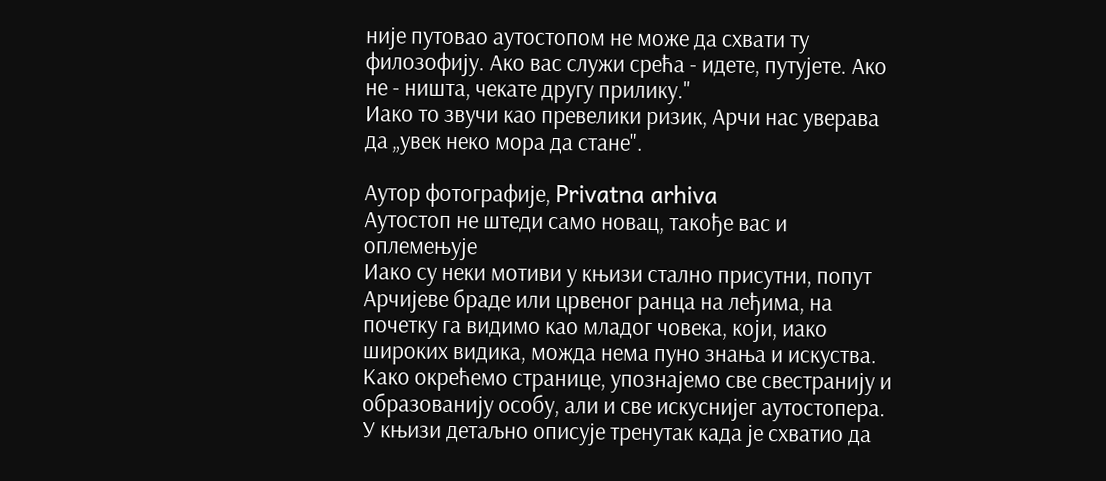није путовао аутостопом не може да схвати ту филозофију. Ако вас служи срећа - идете, путујете. Ако не - ништа, чекате другу прилику."
Иако то звучи као превелики ризик, Арчи нас уверава да „увек неко мора да стане".

Аутор фотографије, Privatna arhiva
Аутостоп не штеди само новац, такође вас и оплемењује
Иако су неки мотиви у књизи стално присутни, попут Арчијеве браде или црвеног ранца на леђима, на почетку га видимо као младог човека, који, иако широких видика, можда нема пуно знања и искуства.
Како окрећемо странице, упознајемо све свестранију и образованију особу, али и све искуснијег аутостопера.
У књизи детаљно описује тренутак када је схватио да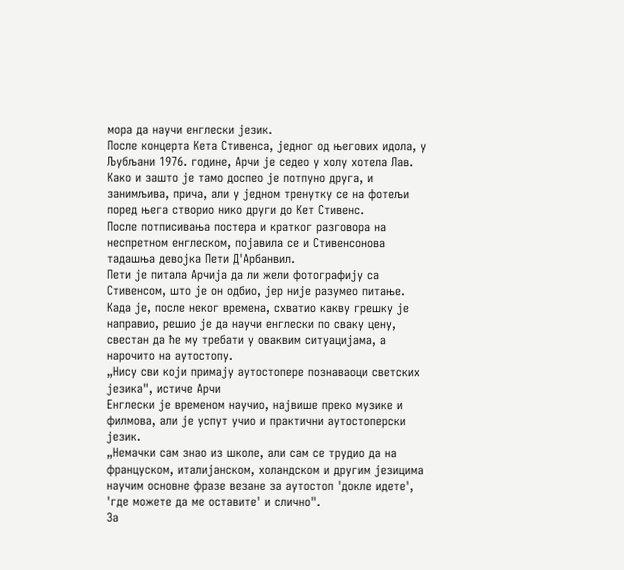мора да научи енглески језик.
После концерта Кета Стивенса, једног од његових идола, у Љубљани 1976. године, Арчи је седео у холу хотела Лав.
Како и зашто је тамо доспео је потпуно друга, и занимљива, прича, али у једном тренутку се на фотељи поред њега створио нико други до Кет Стивенс.
После потписивања постера и кратког разговора на неспретном енглеском, појавила се и Стивенсонова тадашња девојка Пети Д'Арбанвил.
Пети је питала Арчија да ли жели фотографију са Стивенсом, што је он одбио, јер није разумео питање.
Када је, после неког времена, схватио какву грешку је направио, решио је да научи енглески по сваку цену, свестан да ће му требати у оваквим ситуацијама, а нарочито на аутостопу.
„Нису сви који примају аутостопере познаваоци светских језика", истиче Арчи
Енглески је временом научио, највише преко музике и филмова, али је успут учио и практични аутостоперски језик.
„Немачки сам знао из школе, али сам се трудио да на француском, италијанском, холандском и другим језицима научим основне фразе везане за аутостоп 'докле идете', 'где можете да ме оставите' и слично".
За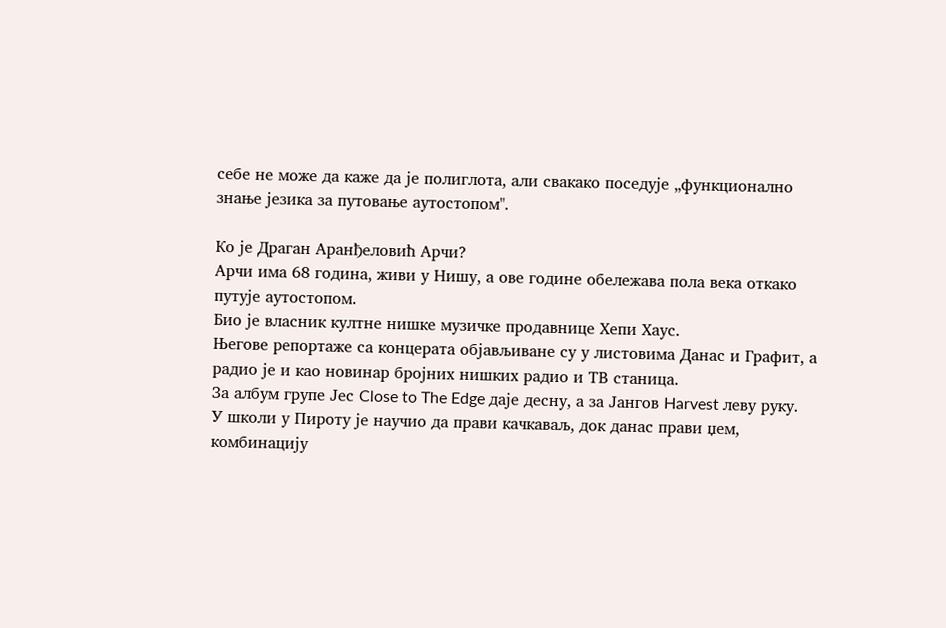себе не може да каже да је полиглота, али свакако поседује „функционално знање језика за путовање аутостопом".

Ко је Драган Аранђеловић Арчи?
Арчи има 68 година, живи у Нишу, а ове године обележава пола века откако путује аутостопом.
Био је власник култне нишке музичке продавнице Хепи Хаус.
Његове репортаже са концерата објављиване су у листовима Данас и Графит, а радио је и као новинар бројних нишких радио и ТВ станица.
За албум групе Јес Close to The Edge даје десну, а за Јангов Harvest леву руку.
У школи у Пироту је научио да прави качкаваљ, док данас прави џем, комбинацију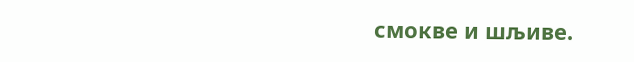смокве и шљиве.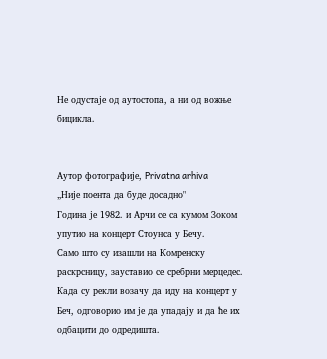Не одустаје од аутостопа, а ни од вожње бицикла.


Аутор фотографије, Privatna arhiva
„Није поента да буде досадно"
Година је 1982. и Арчи се са кумом Зоком упутио на концерт Стоунса у Бечу.
Само што су изашли на Комренску раскрсницу, зауставио се сребрни мерцедес.
Када су рекли возачу да иду на концерт у Беч, одговорио им је да упадају и да ће их одбацити до одредишта.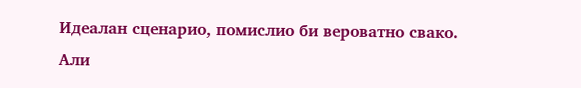Идеалан сценарио, помислио би вероватно свако. Али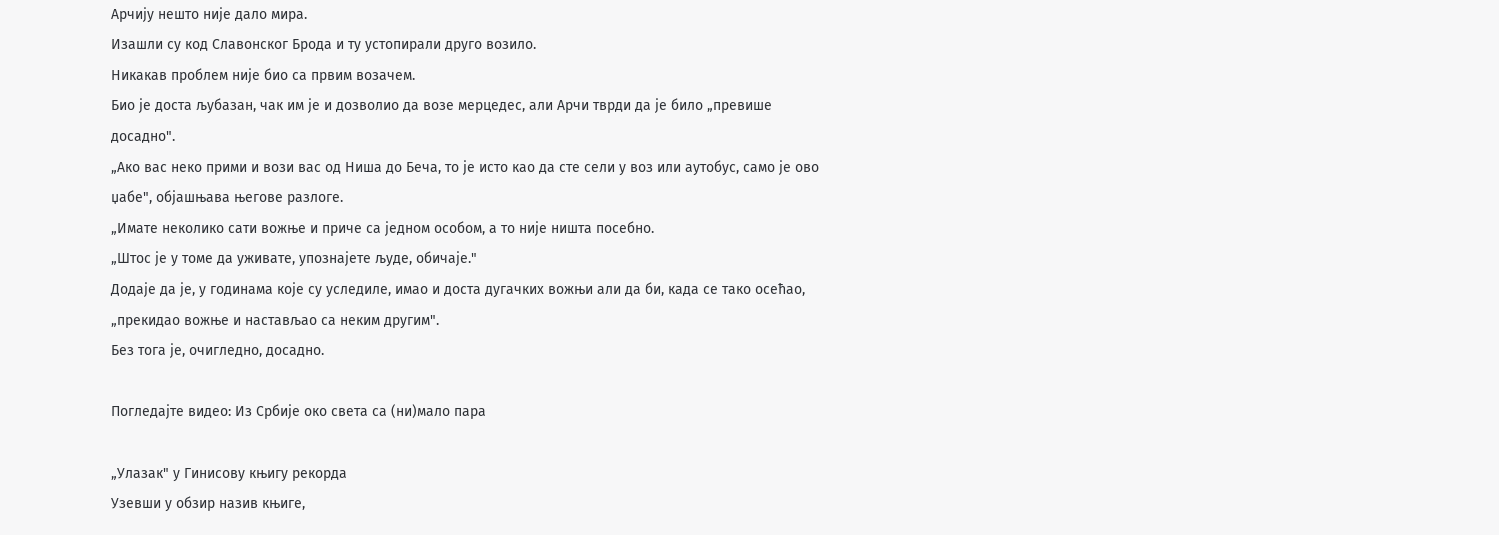Арчију нешто није дало мира.
Изашли су код Славонског Брода и ту устопирали друго возило.
Никакав проблем није био са првим возачем.
Био је доста љубазан, чак им је и дозволио да возе мерцедес, али Арчи тврди да је било „превише досадно".
„Ако вас неко прими и вози вас од Ниша до Беча, то је исто као да сте сели у воз или аутобус, само је ово џабе", објашњава његове разлоге.
„Имате неколико сати вожње и приче са једном особом, а то није ништа посебно.
„Штос је у томе да уживате, упознајете људе, обичаје."
Додаје да је, у годинама које су уследиле, имао и доста дугачких вожњи али да би, када се тако осећао, „прекидао вожње и настављао са неким другим".
Без тога је, очигледно, досадно.

Погледајте видео: Из Србије око света са (ни)мало пара

„Улазак" у Гинисову књигу рекорда
Узевши у обзир назив књиге,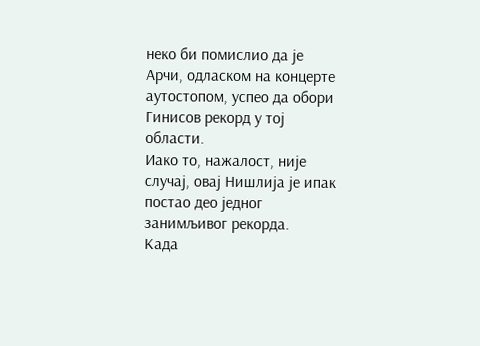неко би помислио да је Арчи, одласком на концерте аутостопом, успео да обори Гинисов рекорд у тој области.
Иако то, нажалост, није случај, овај Нишлија је ипак постао део једног занимљивог рекорда.
Када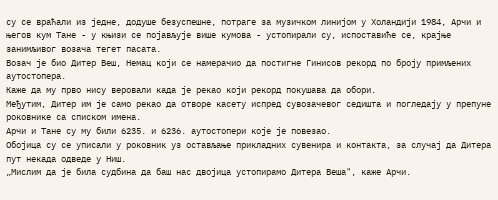су се враћали из једне, додуше безуспешне, потраге за музичком линијом у Холандији 1984, Арчи и његов кум Тане - у књизи се појављује више кумова - устопирали су, испоставиће се, крајње занимљивог возача тегет пасата.
Возач је био Дитер Веш, Немац који се намерачио да постигне Гинисов рекорд по броју примљених аутостопера.
Каже да му прво нису веровали када је рекао који рекорд покушава да обори.
Међутим, Дитер им је само рекао да отворе касету испред сувозачевог седишта и погледају у препуне роковнике са списком имена.
Арчи и Тане су му били 6235. и 6236. аутостопери које је повезао.
Обојица су се уписали у роковник уз остављање прикладних сувенира и контакта, за случај да Дитера пут некада одведе у Ниш.
„Мислим да је била судбина да баш нас двојица устопирамо Дитера Веша", каже Арчи.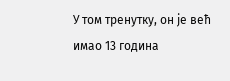У том тренутку, он је већ имао 13 година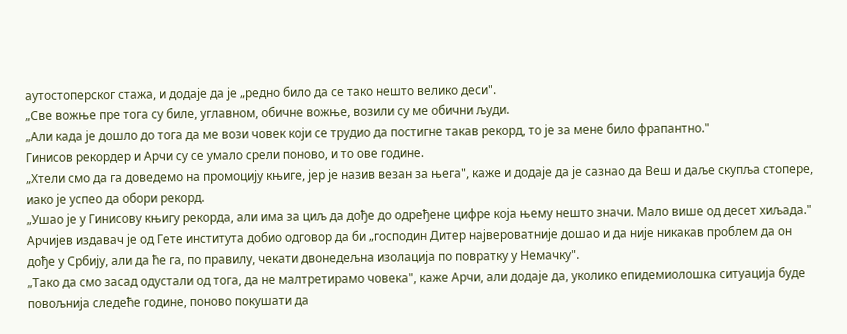аутостоперског стажа, и додаје да је „редно било да се тако нешто велико деси".
„Све вожње пре тога су биле, углавном, обичне вожње, возили су ме обични људи.
„Али када је дошло до тога да ме вози човек који се трудио да постигне такав рекорд, то је за мене било фрапантно."
Гинисов рекордер и Арчи су се умало срели поново, и то ове године.
„Хтели смо да га доведемо на промоцију књиге, јер је назив везан за њега", каже и додаје да је сазнао да Веш и даље скупља стопере, иако је успео да обори рекорд.
„Ушао је у Гинисову књигу рекорда, али има за циљ да дође до одређене цифре која њему нешто значи. Мало више од десет хиљада."
Арчијев издавач је од Гете института добио одговор да би „господин Дитер највероватније дошао и да није никакав проблем да он дође у Србију, али да ће га, по правилу, чекати двонедељна изолација по повратку у Немачку".
„Тако да смо засад одустали од тога, да не малтретирамо човека", каже Арчи, али додаје да, уколико епидемиолошка ситуација буде повољнија следеће године, поново покушати да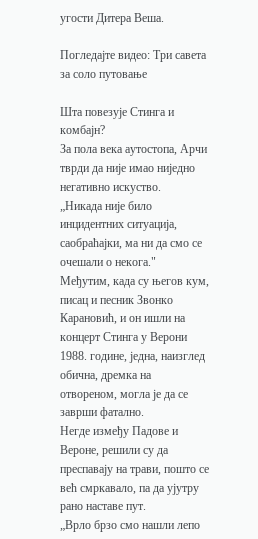угости Дитера Веша.

Погледајте видео: Три савета за соло путовање

Шта повезује Стинга и комбајн?
За пола века аутостопа, Арчи тврди да није имао ниједно негативно искуство.
„Никада није било инцидентних ситуација, саобраћајки, ма ни да смо се очешали о некога."
Међутим, када су његов кум, писац и песник Звонко Карановић, и он ишли на концерт Стинга у Верони 1988. године, једна, наизглед обична, дремка на отвореном, могла је да се заврши фатално.
Негде између Падове и Вероне, решили су да преспавају на трави, пошто се већ смркавало, па да ујутру рано наставе пут.
„Врло брзо смо нашли лепо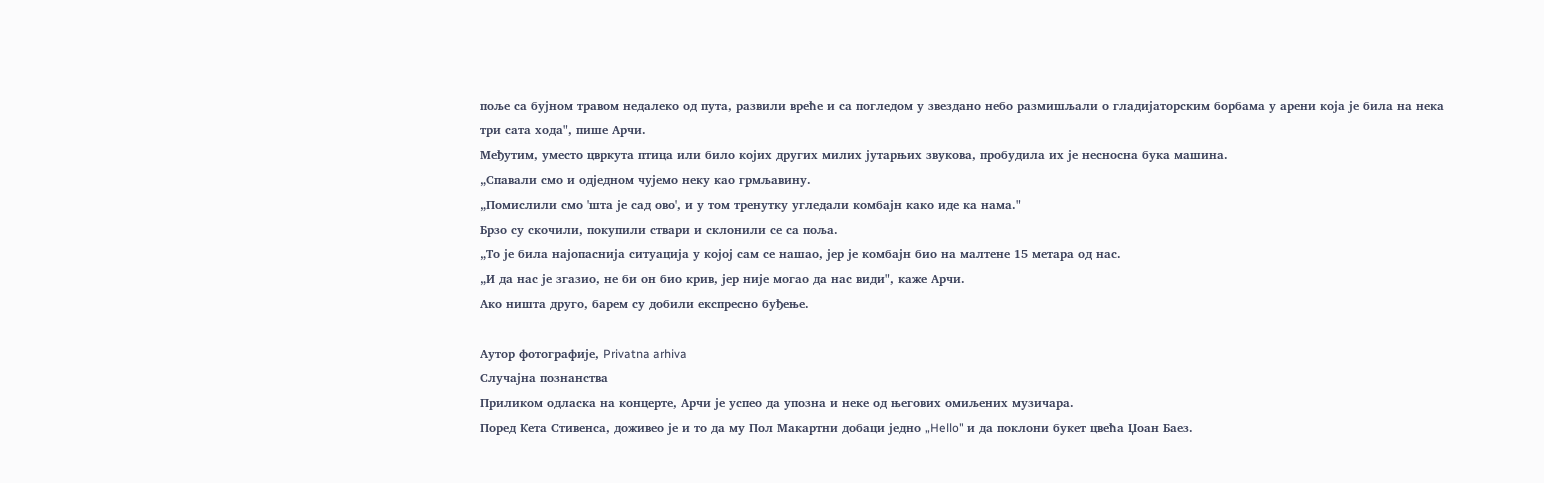поље са бујном травом недалеко од пута, развили вреће и са погледом у звездано небо размишљали о гладијаторским борбама у арени која је била на нека три сата хода", пише Арчи.
Међутим, уместо цвркута птица или било којих других милих јутарњих звукова, пробудила их је несносна бука машина.
„Спавали смо и одједном чујемо неку као грмљавину.
„Помислили смо 'шта је сад ово', и у том тренутку угледали комбајн како иде ка нама."
Брзо су скочили, покупили ствари и склонили се са поља.
„То је била најопаснија ситуација у којој сам се нашао, јер је комбајн био на малтене 15 метара од нас.
„И да нас је згазио, не би он био крив, јер није могао да нас види", каже Арчи.
Ако ништа друго, барем су добили експресно буђење.

Аутор фотографије, Privatna arhiva
Случајна познанства
Приликом одласка на концерте, Арчи је успео да упозна и неке од његових омиљених музичара.
Поред Кета Стивенса, доживео је и то да му Пол Макартни добаци једно „Hello" и да поклони букет цвећа Џоан Баез.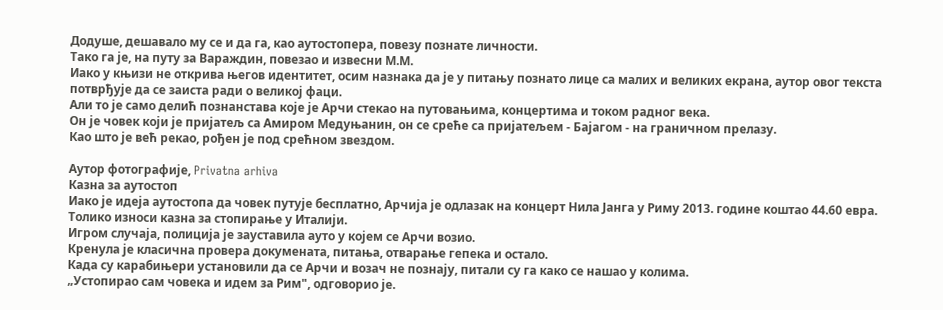Додуше, дешавало му се и да га, као аутостопера, повезу познате личности.
Тако га је, на путу за Вараждин, повезао и извесни М.М.
Иако у књизи не открива његов идентитет, осим назнака да је у питању познато лице са малих и великих екрана, аутор овог текста потврђује да се заиста ради о великој фаци.
Али то је само делић познанстава које је Арчи стекао на путовањима, концертима и током радног века.
Он је човек који је пријатељ са Амиром Медуњанин, он се среће са пријатељем - Бајагом - на граничном прелазу.
Као што је већ рекао, рођен је под срећном звездом.

Аутор фотографије, Privatna arhiva
Казна за аутостоп
Иако је идеја аутостопа да човек путује бесплатно, Арчија је одлазак на концерт Нила Јанга у Риму 2013. године коштао 44.60 евра.
Толико износи казна за стопирање у Италији.
Игром случаја, полиција је зауставила ауто у којем се Арчи возио.
Кренула је класична провера докумената, питања, отварање гепека и остало.
Када су карабињери установили да се Арчи и возач не познају, питали су га како се нашао у колима.
„Устопирао сам човека и идем за Рим", одговорио је.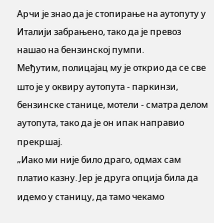Арчи је знао да је стопирање на аутопуту у Италији забрањено, тако да је превоз нашао на бензинској пумпи.
Међутим, полицајац му је открио да се све што је у оквиру аутопута - паркинзи, бензинске станице, мотели - сматра делом аутопута, тако да је он ипак направио прекршај.
„Иако ми није било драго, одмах сам платио казну. Јер је друга опција била да идемо у станицу, да тамо чекамо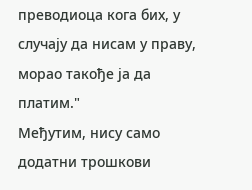преводиоца кога бих, у случају да нисам у праву, морао такође ја да платим."
Међутим, нису само додатни трошкови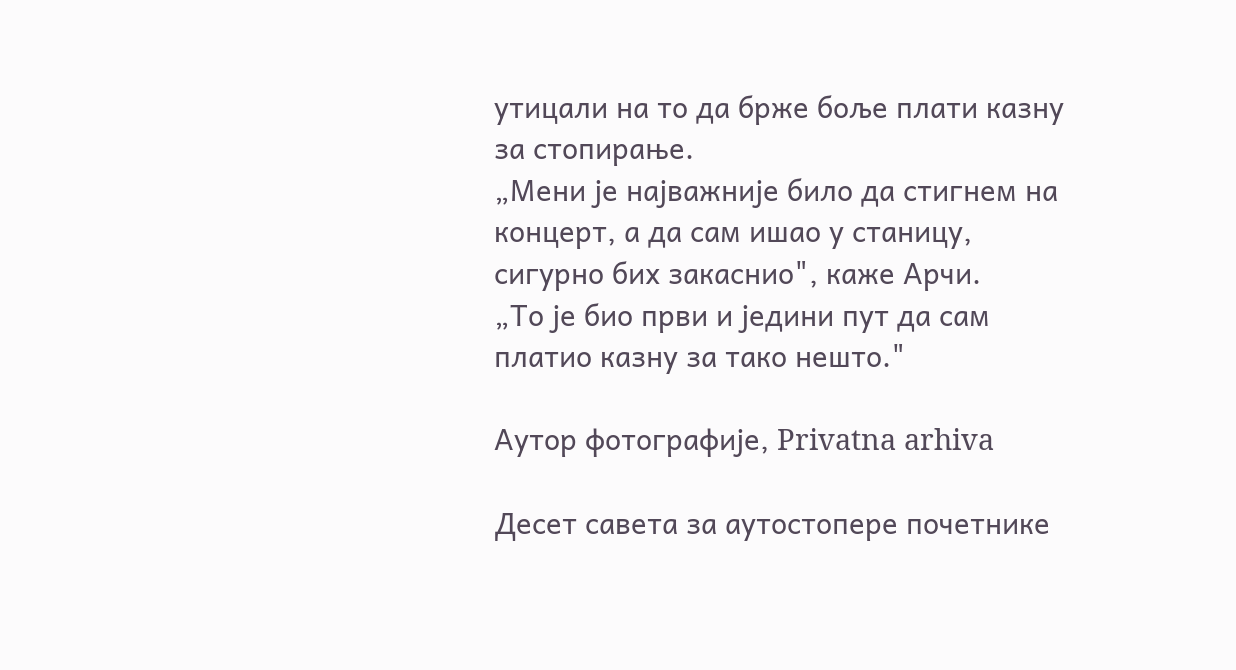утицали на то да брже боље плати казну за стопирање.
„Мени је најважније било да стигнем на концерт, а да сам ишао у станицу, сигурно бих закаснио", каже Арчи.
„То је био први и једини пут да сам платио казну за тако нешто."

Аутор фотографије, Privatna arhiva

Десет савета за аутостопере почетнике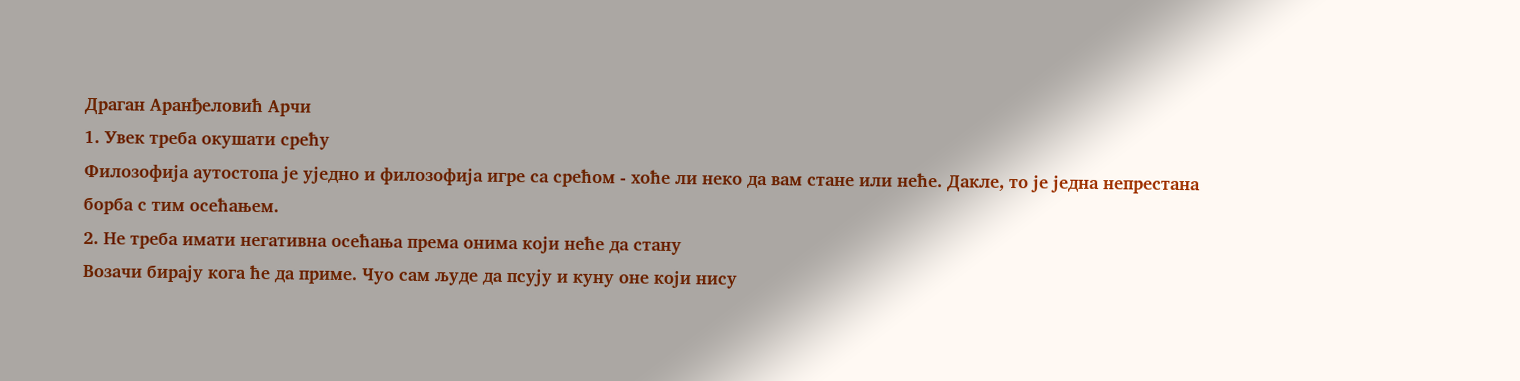Драган Аранђеловић Арчи
1. Увек треба окушати срећу
Филозофија аутостопа је уједно и филозофија игре са срећом - хоће ли неко да вам стане или неће. Дакле, то је једна непрестана борба с тим осећањем.
2. Не треба имати негативна осећања према онима који неће да стану
Возачи бирају кога ће да приме. Чуо сам људе да псују и куну оне који нису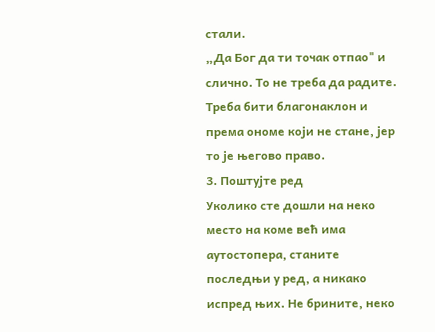стали.
„Да Бог да ти точак отпао" и слично. То не треба да радите. Треба бити благонаклон и према ономе који не стане, јер то је његово право.
3. Поштујте ред
Уколико сте дошли на неко место на коме већ има аутостопера, станите последњи у ред, а никако испред њих. Не брините, неко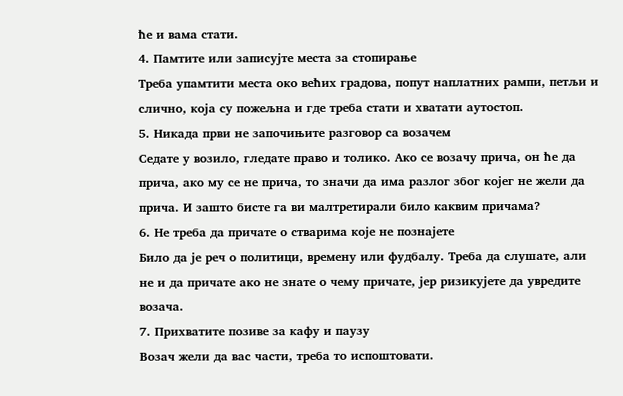ће и вама стати.
4. Памтите или записујте места за стопирање
Треба упамтити места око већих градова, попут наплатних рампи, петљи и слично, која су пожељна и где треба стати и хватати аутостоп.
5. Никада први не започињите разговор са возачем
Седате у возило, гледате право и толико. Ако се возачу прича, он ће да прича, ако му се не прича, то значи да има разлог због којег не жели да прича. И зашто бисте га ви малтретирали било каквим причама?
6. Не треба да причате о стварима које не познајете
Било да је реч о политици, времену или фудбалу. Треба да слушате, али не и да причате ако не знате о чему причате, јер ризикујете да увредите возача.
7. Прихватите позиве за кафу и паузу
Возач жели да вас части, треба то испоштовати.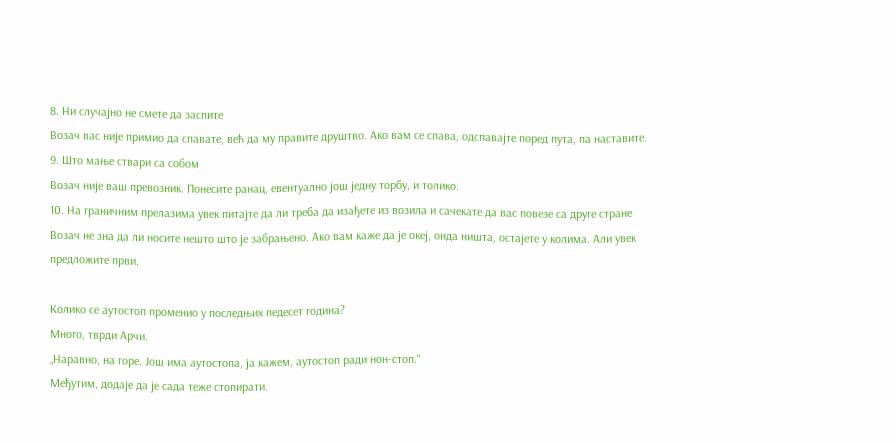8. Ни случајно не смете да заспите
Возач вас није примио да спавате, већ да му правите друштво. Ако вам се спава, одспавајте поред пута, па наставите.
9. Што мање ствари са собом
Возач није ваш превозник. Понесите ранац, евентуално још једну торбу, и толико.
10. На граничним прелазима увек питајте да ли треба да изађете из возила и сачекате да вас повезе са друге стране
Возач не зна да ли носите нешто што је забрањено. Ако вам каже да је океј, онда ништа, остајете у колима. Али увек предложите први.

Колико се аутостоп променио у последњих педесет година?
Много, тврди Арчи.
„Наравно, на горе. Још има аутостопа, ја кажем, аутостоп ради нон-стоп."
Међутим, додаје да је сада теже стопирати.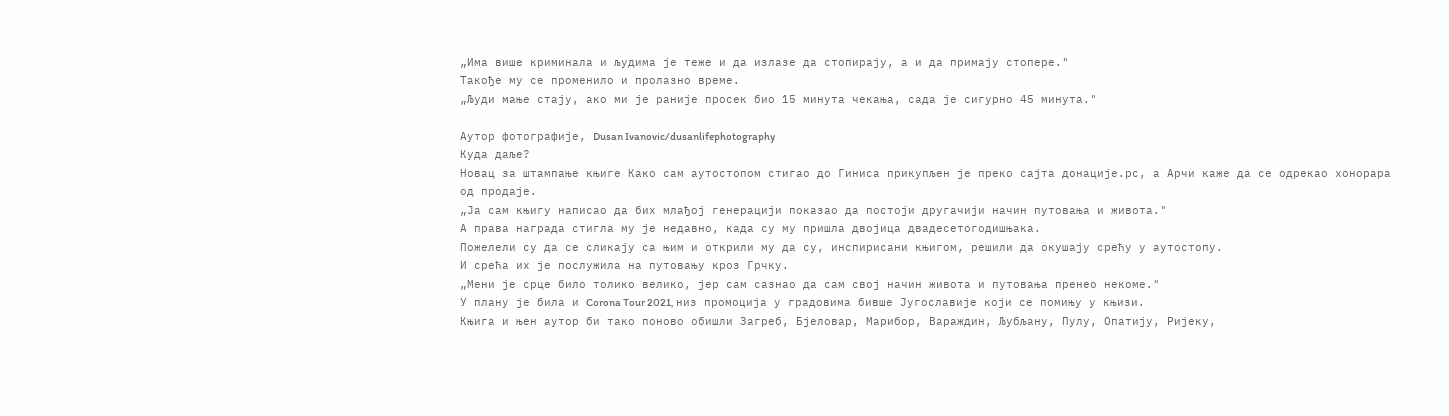„Има више криминала и људима је теже и да излазе да стопирају, а и да примају стопере."
Такође му се променило и пролазно време.
„Људи мање стају, ако ми је раније просек био 15 минута чекања, сада је сигурно 45 минута."

Аутор фотографије, Dusan Ivanovic/dusanlifephotography
Куда даље?
Новац за штампање књиге Како сам аутостопом стигао до Гиниса прикупљен је преко сајта донације.рс, а Арчи каже да се одрекао хонорара од продаје.
„Ја сам књигу написао да бих млађој генерацији показао да постоји другачији начин путовања и живота."
А права награда стигла му је недавно, када су му пришла двојица двадесетогодишњака.
Пожелели су да се сликају са њим и открили му да су, инспирисани књигом, решили да окушају срећу у аутостопу.
И срећа их је послужила на путовању кроз Грчку.
„Мени је срце било толико велико, јер сам сазнао да сам свој начин живота и путовања пренео некоме."
У плану је била и Corona Tour 2021, низ промоција у градовима бивше Југославије који се помињу у књизи.
Књига и њен аутор би тако поново обишли Загреб, Бјеловар, Марибор, Вараждин, Љубљану, Пулу, Опатију, Ријеку,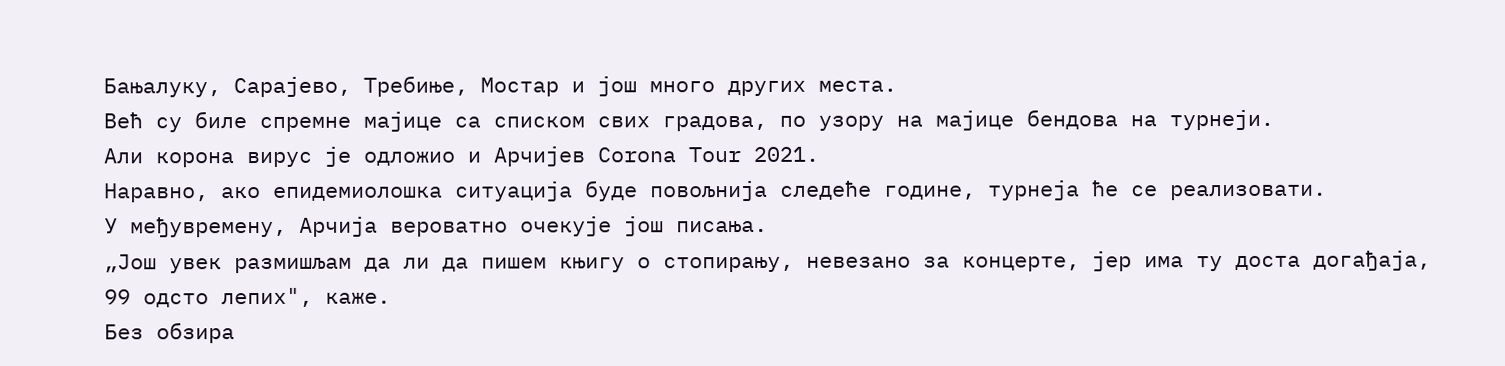Бањалуку, Сарајево, Требиње, Мостар и још много других места.
Већ су биле спремне мајице са списком свих градова, по узору на мајице бендова на турнеји.
Али корона вирус је одложио и Арчијев Corona Tour 2021.
Наравно, ако епидемиолошка ситуација буде повољнија следеће године, турнеја ће се реализовати.
У међувремену, Арчија вероватно очекује још писања.
„Још увек размишљам да ли да пишем књигу о стопирању, невезано за концерте, јер има ту доста догађаја, 99 одсто лепих", каже.
Без обзира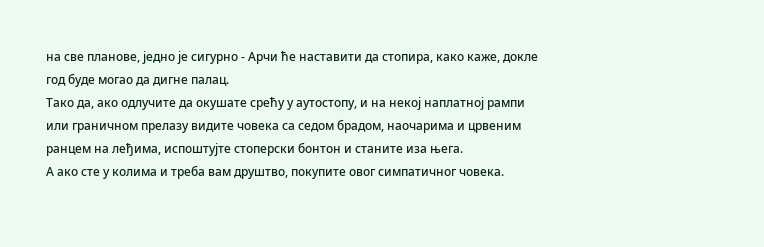на све планове, једно је сигурно - Арчи ће наставити да стопира, како каже, докле год буде могао да дигне палац.
Тако да, ако одлучите да окушате срећу у аутостопу, и на некој наплатној рампи или граничном прелазу видите човека са седом брадом, наочарима и црвеним ранцем на леђима, испоштујте стоперски бонтон и станите иза њега.
А ако сте у колима и треба вам друштво, покупите овог симпатичног човека.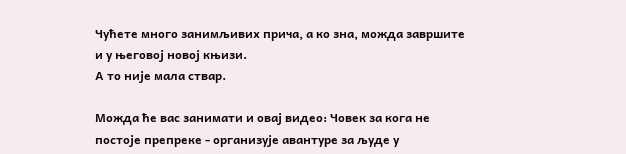Чућете много занимљивих прича, а ко зна, можда завршите и у његовој новој књизи.
А то није мала ствар.

Можда ће вас занимати и овај видео: Човек за кога не постоје препреке - организује авантуре за људе у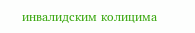инвалидским колицима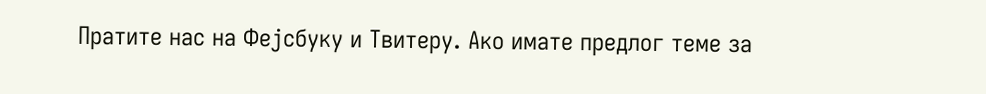Пратите нас на Фејсбуку и Твитеру. Ако имате предлог теме за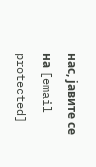нас, јавите се на [email protected]